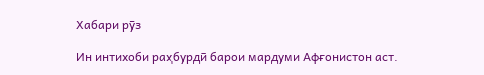Хабари рӯз

Ин интихоби раҳбурдӣ барои мардуми Афғонистон аст.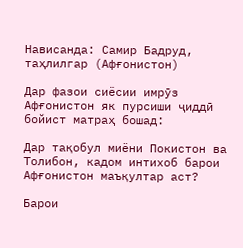Нависанда: Самир Бадруд, таҳлилгар (Афғонистон)

Дар фазои сиёсии имрӯз Афғонистон як пурсиши ҷиддӣ бойист матраҳ бошад:

Дар тақобул миёни Покистон ва Толибон, кадом интихоб барои Афғонистон маъқултар аст?

Барои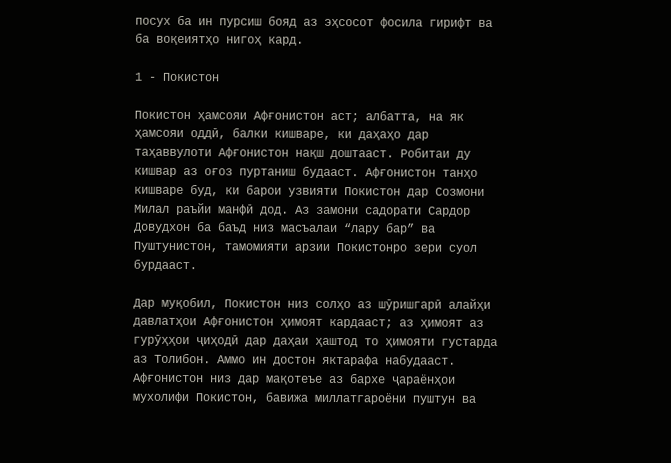посух ба ин пурсиш бояд аз эҳсосот фосила гирифт ва ба воқеиятҳо нигоҳ кард.

1 - Покистон

Покистон ҳамсояи Афғонистон аст; албатта, на як ҳамсояи оддӣ, балки кишваре, ки даҳаҳо дар таҳаввулоти Афғонистон нақш доштааст. Робитаи ду кишвар аз оғоз пуртаниш будааст. Афғонистон танҳо кишваре буд, ки барои узвияти Покистон дар Созмони Милал раъйи манфӣ дод. Аз замони садорати Сардор Довудхон ба баъд низ масъалаи “лару бар” ва Пуштунистон, тамомияти арзии Покистонро зери суол бурдааст.

Дар муқобил, Покистон низ солҳо аз шӯришгарӣ алайҳи давлатҳои Афғонистон ҳимоят кардааст; аз ҳимоят аз гурӯҳҳои ҷиҳодӣ дар даҳаи ҳаштод то ҳимояти густарда аз Толибон. Аммо ин достон яктарафа набудааст. Афғонистон низ дар мақотеъе аз бархе ҷараёнҳои мухолифи Покистон, бавижа миллатгароёни пуштун ва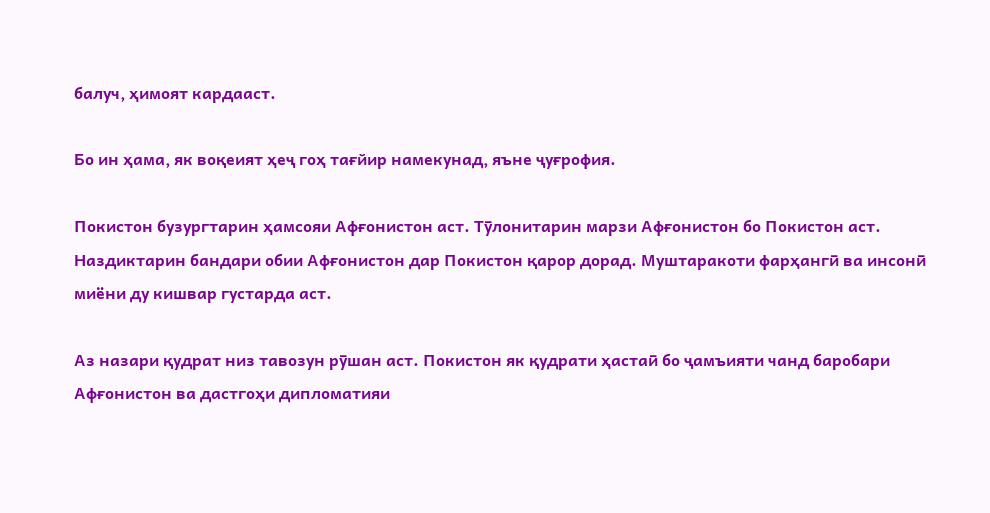балуч, ҳимоят кардааст.

Бо ин ҳама, як воқеият ҳеҷ гоҳ тағйир намекунад, яъне ҷуғрофия.

Покистон бузургтарин ҳамсояи Афғонистон аст. Тӯлонитарин марзи Афғонистон бо Покистон аст. Наздиктарин бандари обии Афғонистон дар Покистон қарор дорад. Муштаракоти фарҳангӣ ва инсонӣ миёни ду кишвар густарда аст.

Аз назари қудрат низ тавозун рӯшан аст. Покистон як қудрати ҳастаӣ бо ҷамъияти чанд баробари Афғонистон ва дастгоҳи дипломатияи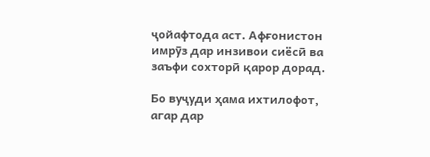ҷойафтода аст. Афғонистон имрӯз дар инзивои сиёсӣ ва заъфи сохторӣ қарор дорад.

Бо вуҷуди ҳама ихтилофот, агар дар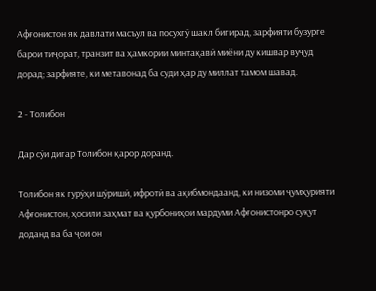Афғонистон як давлати масъул ва посухгӯ шакл бигирад, зарфияти бузурге барои тиҷорат, транзит ва ҳамкории минтақавӣ миёни ду кишвар вуҷуд дорад; зарфияте, ки метавонад ба суди ҳар ду миллат тамом шавад.

2 - Толибон

Дар сӯи дигар Толибон қарор доранд.

Толибон як гурӯҳи шӯришӣ, ифротӣ ва ақибмондаанд, ки низоми ҷумҳурияти Афғонистон, ҳосили заҳмат ва қурбониҳои мардуми Афғонистонро суқут доданд ва ба ҷои он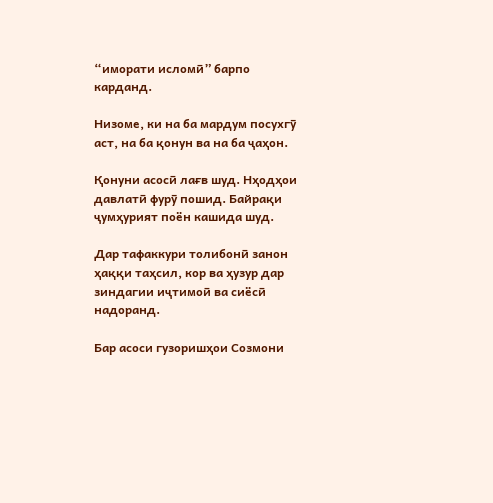“иморати исломӣ” барпо карданд.

Низоме, ки на ба мардум посухгӯ аст, на ба қонун ва на ба ҷаҳон.

Қонуни асосӣ лағв шуд. Нҳодҳои давлатӣ фурӯ пошид. Байрақи ҷумҳурият поён кашида шуд.

Дар тафаккури толибонӣ занон ҳаққи таҳсил, кор ва ҳузур дар зиндагии иҷтимоӣ ва сиёсӣ надоранд.

Бар асоси гузоришҳои Созмони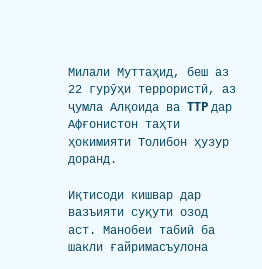Милали Муттаҳид, беш аз 22 гурӯҳи террористӣ, аз ҷумла Алқоида ва TTP дар Афғонистон таҳти ҳокимияти Толибон ҳузур доранд.

Иқтисоди кишвар дар вазъияти суқути озод аст. Манобеи табиӣ ба шакли ғайримасъулона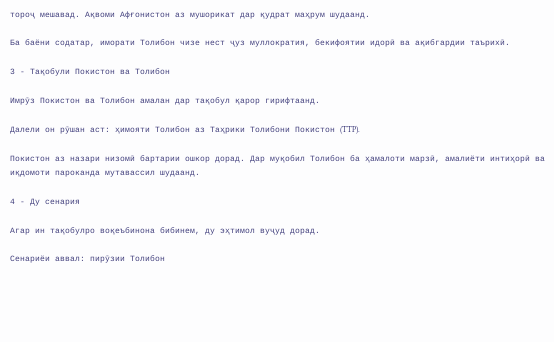тороҷ мешавад. Ақвоми Афғонистон аз мушорикат дар қудрат маҳрум шудаанд.

Ба баёни содатар, иморати Толибон чизе нест ҷуз муллократия, бекифоятии идорӣ ва ақибгардии таърихӣ.

3 - Тақобули Покистон ва Толибон

Имрӯз Покистон ва Толибон амалан дар тақобул қарор гирифтаанд.

Далели он рӯшан аст: ҳимояти Толибон аз Таҳрики Толибони Покистон (TTP).

Покистон аз назари низомӣ бартарии ошкор дорад. Дар муқобил Толибон ба ҳамалоти марзӣ, амалиёти интиҳорӣ ва иқдомоти пароканда мутавассил шудаанд.

4 - Ду сенария

Агар ин тақобулро воқеъбинона бибинем, ду эҳтимол вуҷуд дорад.

Сенариёи аввал: пирӯзии Толибон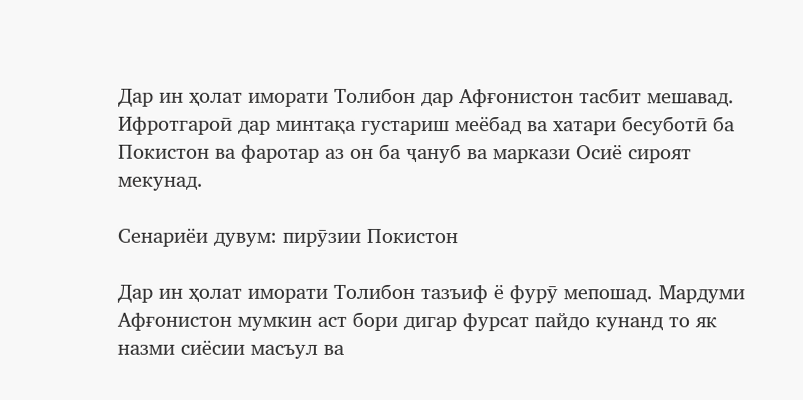Дар ин ҳолат иморати Толибон дар Афғонистон тасбит мешавад. Ифротгароӣ дар минтақа густариш меёбад ва хатари бесуботӣ ба Покистон ва фаротар аз он ба ҷануб ва маркази Осиё сироят мекунад.

Сенариёи дувум: пирӯзии Покистон

Дар ин ҳолат иморати Толибон тазъиф ё фурӯ мепошад. Мардуми Афғонистон мумкин аст бори дигар фурсат пайдо кунанд то як назми сиёсии масъул ва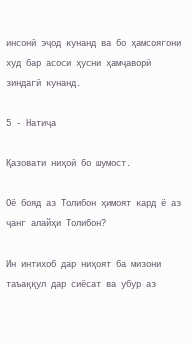инсонӣ эҷод кунанд ва бо ҳамсоягони худ бар асоси ҳусни ҳамҷаворӣ зиндагӣ кунанд.

5 - Натиҷа

Қазовати ниҳоӣ бо шумост.

Оё бояд аз Толибон ҳимоят кард ё аз ҷанг алайҳи Толибон?

Ин интихоб дар ниҳоят ба мизони таъаққул дар сиёсат ва убур аз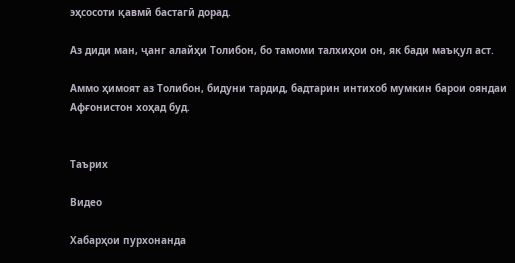эҳсосоти қавмӣ бастагӣ дорад.

Аз диди ман, ҷанг алайҳи Толибон, бо тамоми талхиҳои он, як бади маъқул аст.

Аммо ҳимоят аз Толибон, бидуни тардид, бадтарин интихоб мумкин барои ояндаи Афғонистон хоҳад буд.


Таърих

Видео

Хабарҳои пурхонанда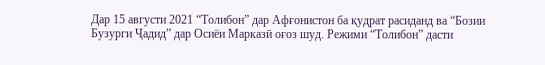Дар 15 августи 2021 “Толибон” дар Афғонистон ба қудрат расиданд ва “Бозии Бузурги Ҷадид” дар Осиёи Марказӣ оғоз шуд. Режими “Толибон” дасти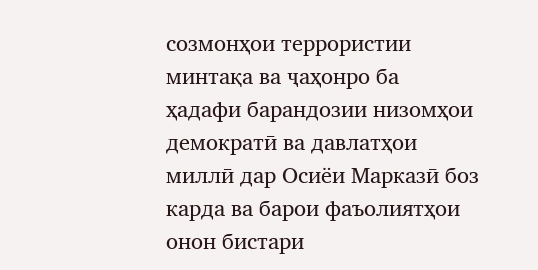созмонҳои террористии минтақа ва ҷаҳонро ба ҳадафи барандозии низомҳои демократӣ ва давлатҳои миллӣ дар Осиёи Марказӣ боз карда ва барои фаъолиятҳои онон бистари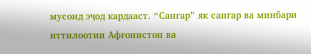мусоид эҷод кардааст. “Сангар” як сангар ва минбари иттилоотии Афғонистон ва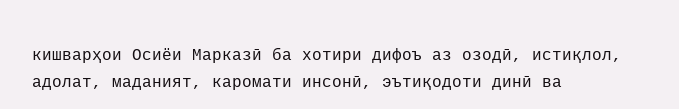кишварҳои Осиёи Марказӣ ба хотири дифоъ аз озодӣ, истиқлол, адолат, маданият, каромати инсонӣ, эътиқодоти динӣ ва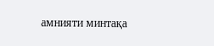амнияти минтақа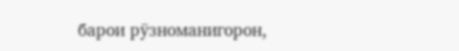барои рӯзноманигорон,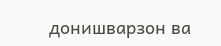донишварзон ва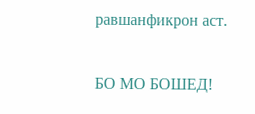равшанфикрон аст.

БО МО БОШЕД!